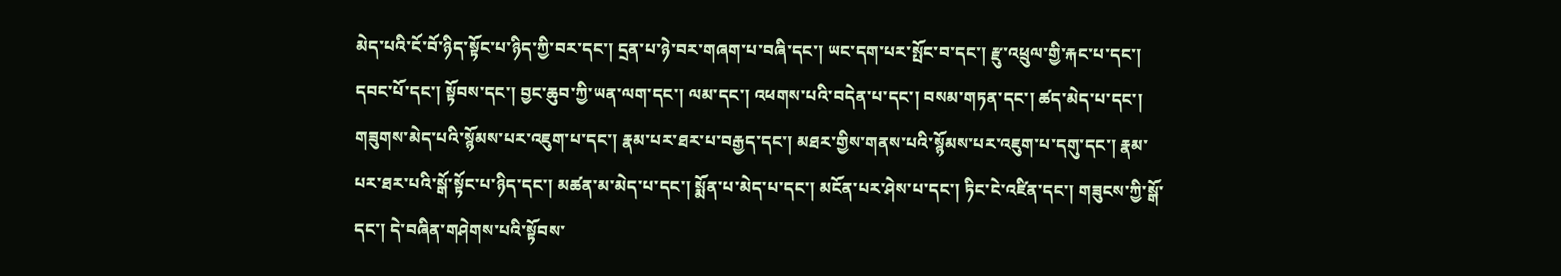མེད་པའི་ངོ་བོ་ཉིད་སྟོང་པ་ཉིད་ཀྱི་བར་དང་། དྲན་པ་ཉེ་བར་གཞག་པ་བཞི་དང་། ཡང་དག་པར་སྤོང་བ་དང་། རྫུ་འཕྲུལ་གྱི་རྐང་པ་དང་། དབང་པོ་དང་། སྟོབས་དང་། བྱང་ཆུབ་ཀྱི་ཡན་ལག་དང་། ལམ་དང་། འཕགས་པའི་བདེན་པ་དང་། བསམ་གཏན་དང་། ཚད་མེད་པ་དང་། གཟུགས་མེད་པའི་སྙོམས་པར་འཇུག་པ་དང་། རྣམ་པར་ཐར་པ་བརྒྱད་དང་། མཐར་གྱིས་གནས་པའི་སྙོམས་པར་འཇུག་པ་དགུ་དང་། རྣམ་པར་ཐར་པའི་སྒོ་སྟོང་པ་ཉིད་དང་། མཚན་མ་མེད་པ་དང་། སྨོན་པ་མེད་པ་དང་། མངོན་པར་ཤེས་པ་དང་། ཏིང་ངེ་འཛིན་དང་། གཟུངས་ཀྱི་སྒོ་དང་། དེ་བཞིན་གཤེགས་པའི་སྟོབས་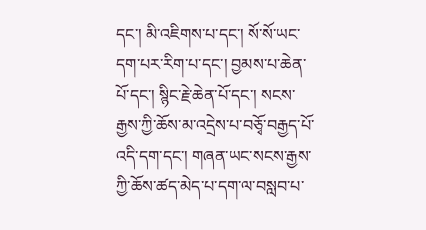དང་། མི་འཇིགས་པ་དང་། སོ་སོ་ཡང་དག་པར་རིག་པ་དང་། བྱམས་པ་ཆེན་པོ་དང་། སྙིང་རྗེ་ཆེན་པོ་དང་། སངས་རྒྱས་ཀྱི་ཆོས་མ་འདྲེས་པ་བཅྭོ་བརྒྱད་པོ་འདི་དག་དང་། གཞན་ཡང་སངས་རྒྱས་ཀྱི་ཆོས་ཚད་མེད་པ་དག་ལ་བསླབ་པ་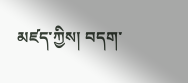མཛད་ཀྱིས། བདག་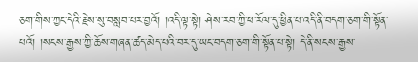ཅག་གིས་ཀྱང་དེའི་རྗེས་སུ་བསླབ་པར་བྱའོ། །འདི་ལྟ་སྟེ། ཤེས་རབ་ཀྱི་ཕ་རོལ་དུ་ཕྱིན་པ་འདི་ནི་བདག་ཅག་གི་སྟོན་པའོ། །སངས་རྒྱས་ཀྱི་ཆོས་གཞན་ཚད་མེད་པའི་བར་དུ་ཡང་བདག་ཅག་གི་སྟོན་པ་སྟེ། དེ་ནི་སངས་རྒྱས་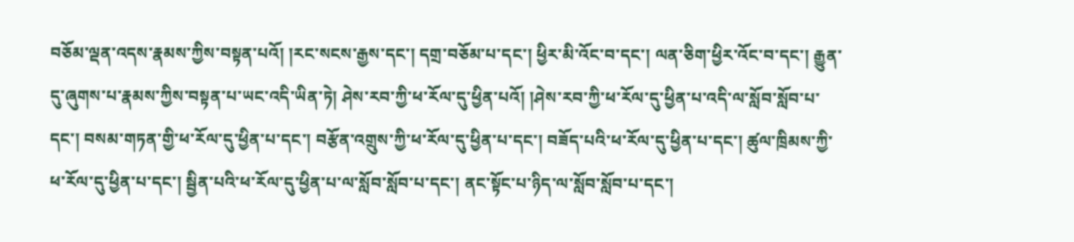བཅོམ་ལྡན་འདས་རྣམས་ཀྱིས་བསྟན་པའོ། །རང་སངས་རྒྱས་དང་། དགྲ་བཅོམ་པ་དང་། ཕྱིར་མི་འོང་བ་དང་། ལན་ཅིག་ཕྱིར་འོང་བ་དང་། རྒྱུན་དུ་ཞུགས་པ་རྣམས་ཀྱིས་བསྟན་པ་ཡང་འདི་ཡིན་ཏེ། ཤེས་རབ་ཀྱི་ཕ་རོལ་དུ་ཕྱིན་པའོ། །ཤེས་རབ་ཀྱི་ཕ་རོལ་དུ་ཕྱིན་པ་འདི་ལ་སློབ་སློབ་པ་དང་། བསམ་གཏན་གྱི་ཕ་རོལ་དུ་ཕྱིན་པ་དང་། བརྩོན་འགྲུས་ཀྱི་ཕ་རོལ་དུ་ཕྱིན་པ་དང་། བཟོད་པའི་ཕ་རོལ་དུ་ཕྱིན་པ་དང་། ཚུལ་ཁྲིམས་ཀྱི་ཕ་རོལ་དུ་ཕྱིན་པ་དང་། སྦྱིན་པའི་ཕ་རོལ་དུ་ཕྱིན་པ་ལ་སློབ་སློབ་པ་དང་། ནང་སྟོང་པ་ཉིད་ལ་སློབ་སློབ་པ་དང་།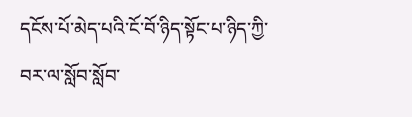དངོས་པོ་མེད་པའི་ངོ་བོ་ཉིད་སྟོང་པ་ཉིད་ཀྱི་བར་ལ་སློབ་སློབ་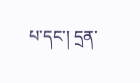པ་དང་། དྲན་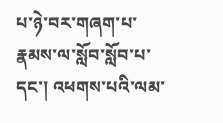པ་ཉེ་བར་གཞག་པ་རྣམས་ལ་སློབ་སློབ་པ་དང་། འཕགས་པའི་ལམ་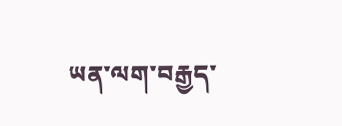ཡན་ལག་བརྒྱད་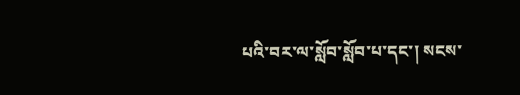པའི་བར་ལ་སློབ་སློབ་པ་དང་། སངས་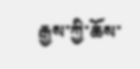རྒྱས་ཀྱི་ཆོས་